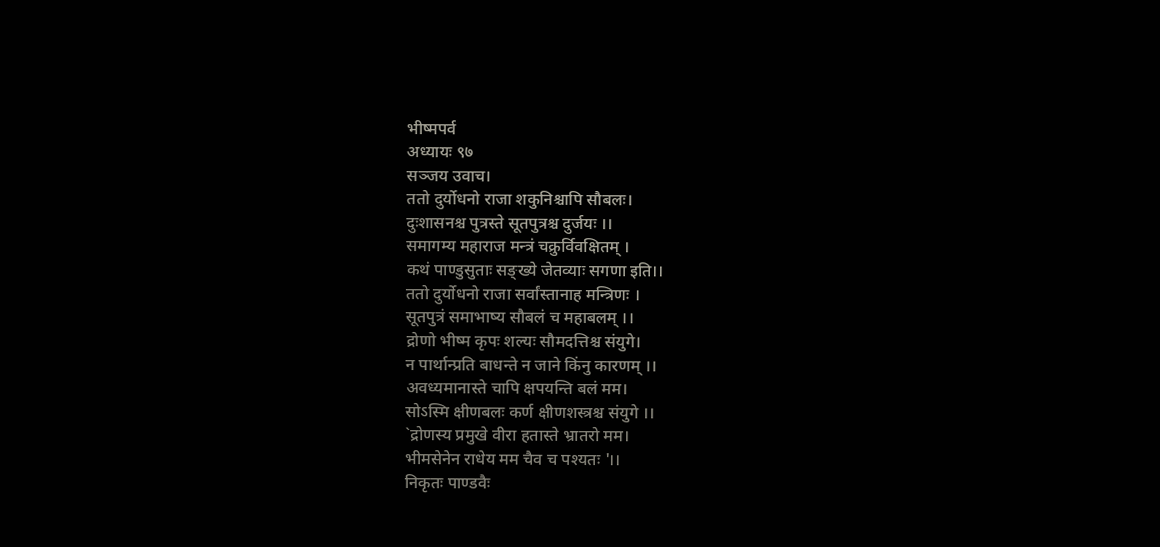भीष्मपर्व
अध्यायः ९७
सञ्जय उवाच।
ततो दुर्योधनो राजा शकुनिश्चापि सौबलः।
दुःशासनश्च पुत्रस्ते सूतपुत्रश्च दुर्जयः ।।
समागम्य महाराज मन्त्रं चक्रुर्विवक्षितम् ।
कथं पाण्डुसुताः सङ्ख्ये जेतव्याः सगणा इति।।
ततो दुर्योधनो राजा सर्वांस्तानाह मन्त्रिणः ।
सूतपुत्रं समाभाष्य सौबलं च महाबलम् ।।
द्रोणो भीष्म कृपः शल्यः सौमदत्तिश्च संयुगे।
न पार्थान्प्रति बाधन्ते न जाने किंनु कारणम् ।।
अवध्यमानास्ते चापि क्षपयन्ति बलं मम।
सोऽस्मि क्षीणबलः कर्ण क्षीणशस्त्रश्च संयुगे ।।
`द्रोणस्य प्रमुखे वीरा हतास्ते भ्रातरो मम।
भीमसेनेन राधेय मम चैव च पश्यतः '।।
निकृतः पाण्डवैः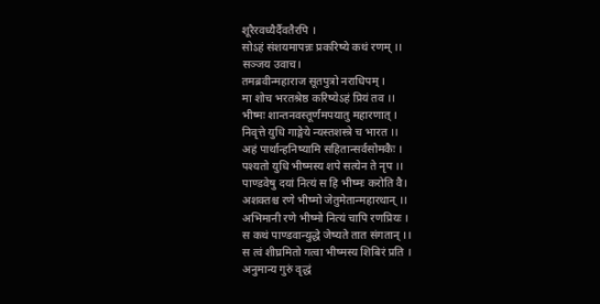शूरैरवध्यैर्दैवतैरपि ।
सोऽहं संशयमापन्नः प्रकरिष्ये कथं रणम् ।।
सञ्जय उवाच।
तमब्रवीन्महाराज सूतपुत्रो नराधिपम् ।
मा शोच भरतश्रेष्ठ करिष्येऽहं प्रियं तव ।।
भीष्मः शान्तनवस्तूर्णमपयातु महारणात् ।
निवृत्ते युधि गाङ्गेये न्यस्तशस्त्रे च भारत ।।
अहं पार्थान्हनिष्यामि सहितान्सर्वसोमकैः ।
पश्यतो युधि भीष्मस्य शपे सत्येन ते नृप ।।
पाण्डवेषु दयां नित्यं स हि भीष्मः करोति वै।
अशक्तश्च रणे भीष्मो जेतुमेतान्महारथान् ।।
अभिमानी रणे भीष्मो नित्यं चापि रणप्रियः ।
स कथं पाण्डवान्युद्धे जेष्यते तात संगतान् ।।
स त्वं शीघ्रमितो गत्वा भीष्मस्य शिबिरं प्रति ।
अनुमान्य गुरुं वृद्धं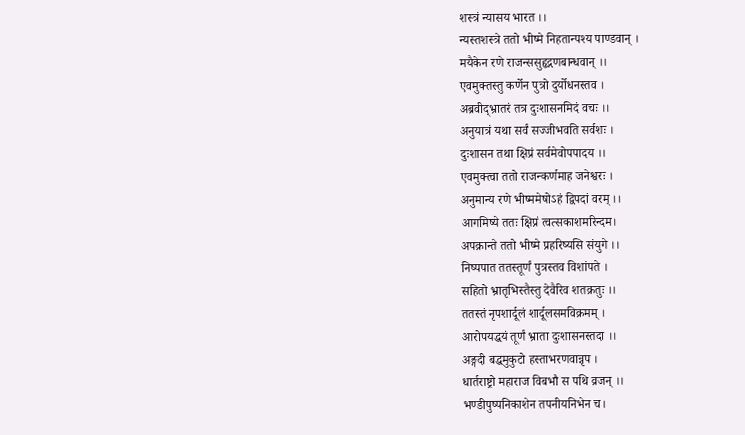शस्त्रं न्यासय भारत ।।
न्यस्तशस्त्रे ततो भीष्मे निहतान्पश्य पाण्डवान् ।
मयैकेन रणे राजन्ससुहृद्गणबान्धवान् ।।
एवमुक्तस्तु कर्णेन पुत्रो दुर्योधनस्तव ।
अब्रवीद्भ्रातरं तत्र दुःशासनमिदं वचः ।।
अनुयात्रं यथा सर्वं सज्जीभवति सर्वशः ।
दुःशासन तथा क्षिप्रं सर्वमेवोपपादय ।।
एवमुक्त्वा ततो राजन्कर्णमाह जनेश्वरः ।
अनुमान्य रणे भीष्ममेषोऽहं द्विपदां वरम् ।।
आगमिष्ये ततः क्षिप्रं त्वत्सकाशमरिन्दम।
अपक्रान्ते ततो भीष्मे प्रहरिष्यसि संयुगे ।।
निष्पपात ततस्तूर्णं पुत्रस्तव विशांपते ।
सहितो भ्रातृभिस्तैस्तु देवैरिव शतक्रतुः ।।
ततस्तं नृपशार्दूलं शार्दूलसमविक्रमम् ।
आरोपयद्धयं तूर्णं भ्राता दुःशासनस्तदा ।।
अङ्गदी बद्धमुकुटो हस्ताभरणवान्नृप ।
धार्तराष्ट्रो महाराज विबभौ स पथि व्रजन् ।।
भण्डीपुष्पनिकाशेन तपनीयनिभेन च।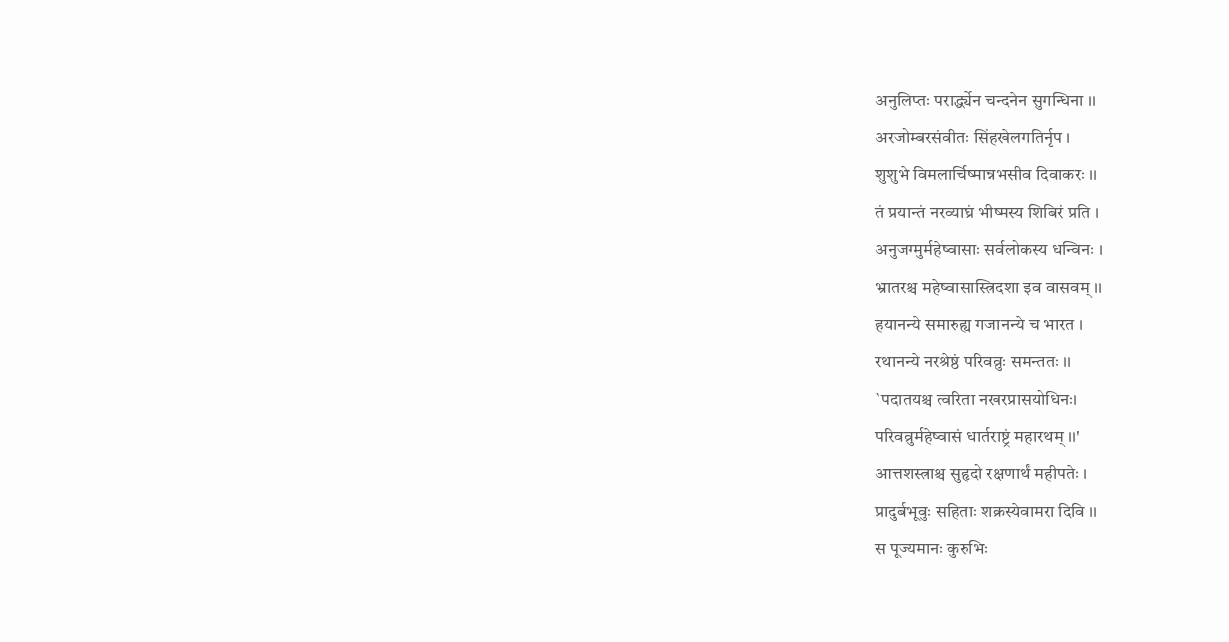अनुलिप्तः परार्द्ध्येन चन्दनेन सुगन्धिना ।।
अरजोम्बरसंवीतः सिंहखेलगतिर्नृप ।
शुशुभे विमलार्चिष्मान्नभसीव दिवाकरः ।।
तं प्रयान्तं नरव्याघ्रं भीष्मस्य शिबिरं प्रति ।
अनुजग्मुर्महेष्वासाः सर्वलोकस्य धन्विनः ।
भ्रातरश्च महेष्वासास्त्रिदशा इव वासवम् ।।
हयानन्ये समारुह्य गजानन्ये च भारत ।
रथानन्ये नरश्रेष्ठं परिवव्रुः समन्ततः ।।
`पदातयश्च त्वरिता नखरप्रासयोधिनः।
परिवव्रुर्महेष्वासं धार्तराष्ट्रं महारथम् ।।'
आत्तशस्त्राश्च सुहृदो रक्षणार्थं महीपतेः ।
प्रादुर्बभूवुः सहिताः शक्रस्येवामरा दिवि ।।
स पूज्यमानः कुरुभिः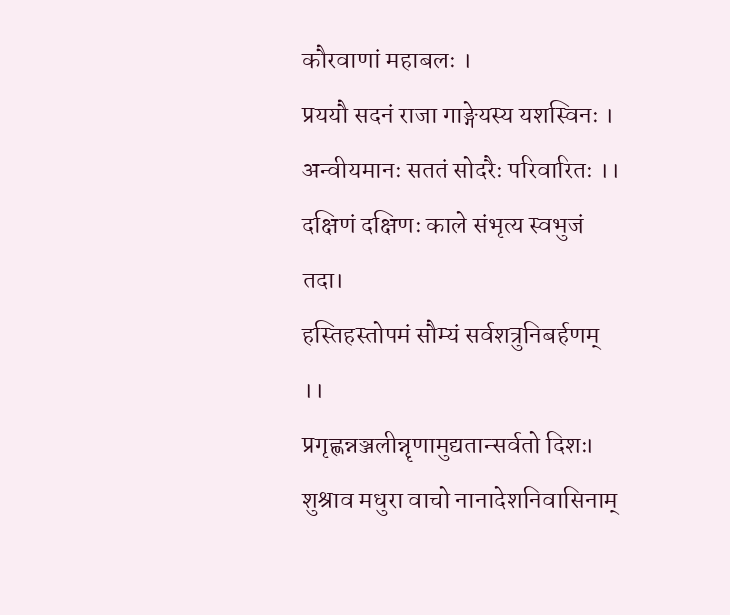कौरवाणां महाबलः ।
प्रययौ सदनं राजा गाङ्गेयस्य यशस्विनः ।
अन्वीयमानः सततं सोदरैः परिवारितः ।।
दक्षिणं दक्षिणः काले संभृत्य स्वभुजं तदा।
हस्तिहस्तोपमं सौम्यं सर्वशत्रुनिबर्हणम् ।।
प्रगृह्णन्नञ्जलीन्नॄणामुद्यतान्सर्वतो दिशः।
शुश्राव मधुरा वाचो नानादेशनिवासिनाम्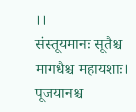।।
संस्तूयमानः सूतैश्च मागधैश्च महायशाः।
पूजयानश्च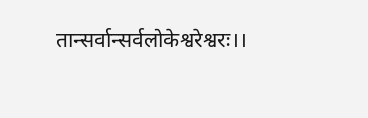तान्सर्वान्सर्वलोकेश्वरेश्वरः।।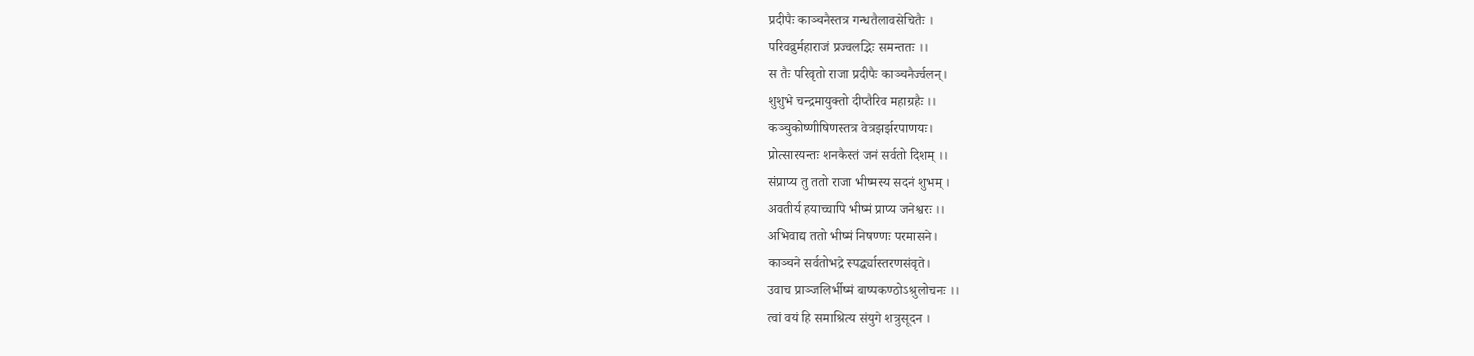प्रदीपैः काञ्चनैस्तत्र गन्धतैलावसेचितैः ।
परिवव्रुर्महाराजं प्रज्वलद्भिः समन्ततः ।।
स तैः परिवृतो राजा प्रदीपैः काञ्चनैर्ज्वलन्।
शुशुभे चन्द्रमायुक्तो दीप्तैरिव महाग्रहैः ।।
कञ्चुकोष्णीषिणस्तत्र वेत्रझर्झरपाणयः।
प्रोत्सारयन्तः शनकैस्तं जनं सर्वतो दिशम् ।।
संप्राप्य तु ततो राजा भीष्मस्य सदनं शुभम् ।
अवतीर्य हयाच्चापि भीष्मं प्राप्य जनेश्वरः ।।
अभिवाद्य ततो भीष्मं निषण्णः परमासने।
काञ्चने सर्वतोभद्रे स्पर्द्ध्यास्तरणसंवृते।
उवाच प्राञ्जलिर्भीष्मं बाष्पकण्ठोऽश्रुलोचनः ।।
त्वां वयं हि समाश्रित्य संयुगे शत्रुसूदन ।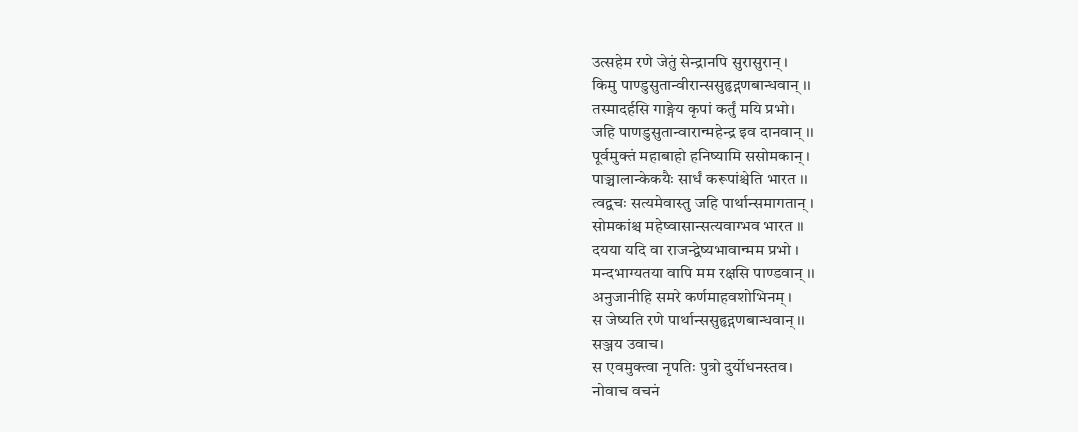उत्सहेम रणे जेतुं सेन्द्रानपि सुरासुरान् ।
किमु पाण्डुसुतान्वीरान्ससुहृद्गणबान्धवान् ।।
तस्मादर्हसि गाङ्गेय कृपां कर्तुं मयि प्रभो।
जहि पाणडुसुतान्वारान्महेन्द्र इव दानवान् ।।
पूर्वमुक्तं महाबाहो हनिष्यामि ससोमकान् ।
पाञ्चालान्केकयैः सार्धं करूपांश्चेति भारत ।।
त्वद्वचः सत्यमेवास्तु जहि पार्थान्समागतान् ।
सोमकांश्च महेष्वासान्सत्यवाग्भव भारत ।।
दयया यदि वा राजन्द्वेष्यभावान्मम प्रभो ।
मन्दभाग्यतया वापि मम रक्षसि पाण्डवान् ।।
अनुजानीहि समरे कर्णमाहवशोभिनम् ।
स जेष्यति रणे पार्थान्ससुहृद्गणबान्धवान् ।।
सञ्जय उवाच।
स एवमुक्त्वा नृपतिः पुत्रो दुर्योधनस्तव।
नोवाच वचनं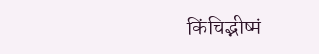किंचिद्भीष्मं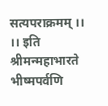सत्यपराक्रमम् ।।
।। इति श्रीमन्महाभारते भीष्मपर्वणि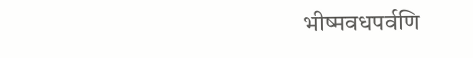भीष्मवधपर्वणि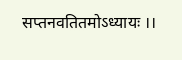सप्तनवतितमोऽध्यायः ।।